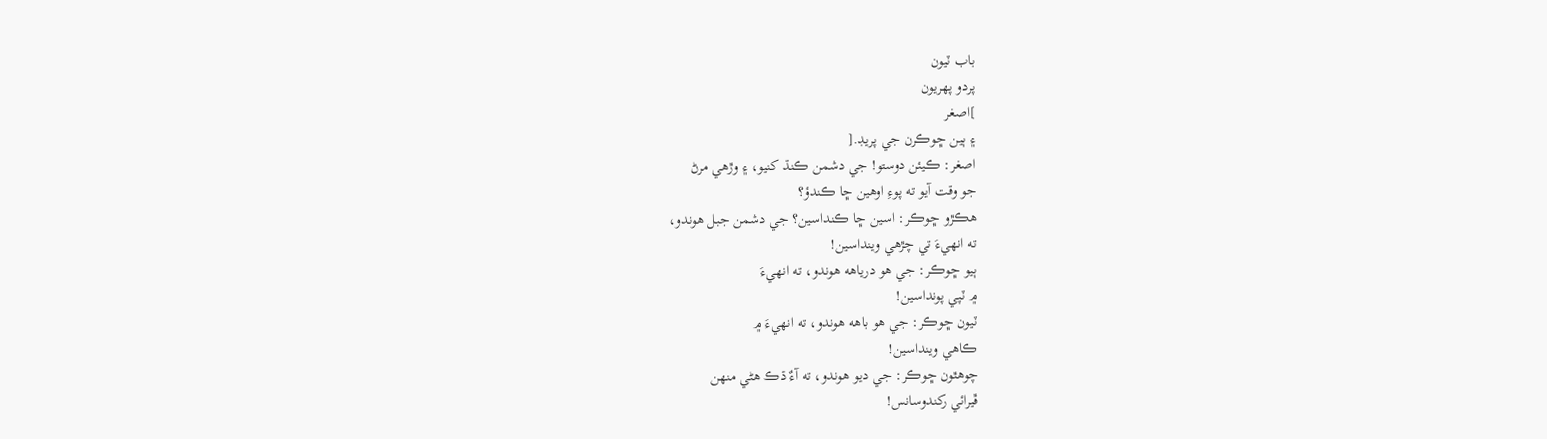باب ٽيون
پردو پهريون
]اصغر
۽ ٻين ڇوڪرن جي پريڊ.[
اصغر: ڪيئن دوستو! جي دشمن ڪنڌ کنيو، ۽ وڙهي مرڻ
جو وقت آيو ته پوءِ اوهين ڇا ڪندؤ؟
هڪڙو ڇوڪر: اسين ڇا ڪنداسين؟ جي دشمن جبل هوندو،
ته انهيءَ تي چڙهي وينداسين!
ٻيو ڇوڪر: جي هو درياهه هوندو، ته انهيءَ
۾ ٽپي پونداسين!
ٽيون ڇوڪر: جي هو باهه هوندو، ته انهيءَ ۾
ڪاهي وينداسين!
چوهٿون ڇوڪر: جي ديو هوندو، ته آءٌ ڌڪ هڻي منهن
ڦيرائي رکندوسانس!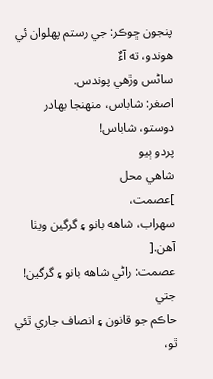پنجون ڇوڪر: جي رستم پهلوان ئي هوندو، ته آءٌ
ساڻس وڙهي پوندس.
اصغر: شاباس، منهنجا بهادر دوستو، شاباس!
پردو ٻيو
شاهي محل
]عصمت،
سهراب، شاهه بانو ۽ گرگين ويٺا آهن.[
عصمت: راڻي شاهه بانو ۽ گرگين! جتي
حاڪم جو قانون ۽ انصاف جاري ٿئي ٿو،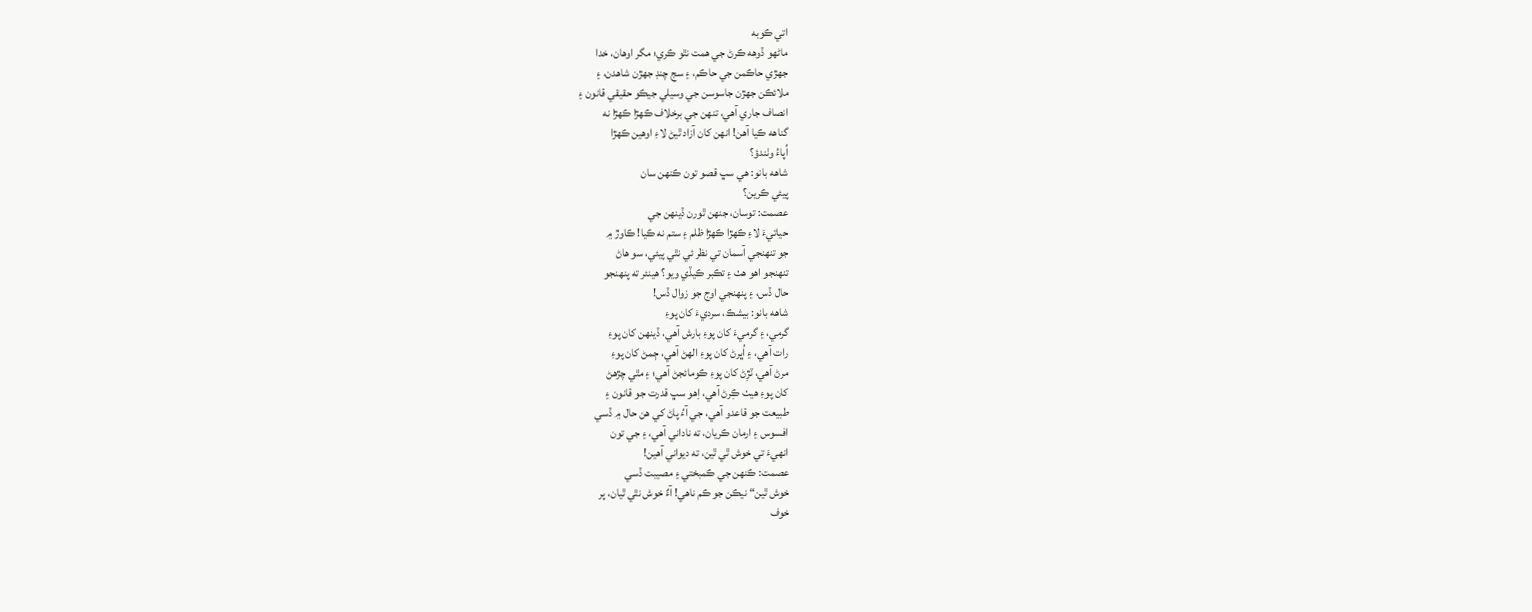اتي ڪوبه
ماڻهو ڏوهه ڪرڻ جي همت نٿو ڪري؛ مگر اوهان، خدا
جهڙي حاڪمن جي حاڪم، ۽ سج چنڊ جهڙن شاهدن، ۽
ملائڪن جهڙن جاسوسن جي وسيلي جيڪو حقيقي قانون ۽
انصاف جاري آهي، تنهن جي برخلاف ڪهڙا ڪهڙا نه
گناهه ڪيا آهن! انهن کان آزاد ٿيڻ لاءِ اوهين ڪهڙا
اُپاءُ وٺندؤ؟
شاهه بانو: هي سڀ قصو تون ڪنهن سان
پيئي ڪرين؟
عصمت: توسان، جنهن ٿورن ڏينهن جي
حياتيءَ لاءِ ڪهڙا ڪهڙا ظلم ۽ ستم نه ڪيا! ڪاوڙ ۾
جو تنهنجي آسمان تي نظر ئي نٿي پيئي، سو هاڻ
تنهنجو اهو هٺ ۽ تڪبر ڪيڏي ويو؟ هينئر ته پنهنجو
حال ڏس، ۽ پنهنجي اوج جو زوال ڏس!
شاهه بانو: بيشڪ، سرديءَ کان پوءِ
گرمي، ۽ گرميءَ کان پوءِ بارش آهي، ڏينهن کان پوءِ
رات آهي، ۽ اُڀرڻ کان پوءِ الهڻ آهي، ڄمڻ کان پوءِ
مرڻ آهي، ٽڙِڻ کان پوءِ ڪومائجڻ آهي؛ ۽ مٿي چڙهڻ
کان پوءِ هيٺ ڪِرڻ آهي، اِهو سڀ قدرت جو قانون ۽
طبيعت جو قاعدو آهي، جي آءُ پاڻ کي هن حال ۾ ڏسي
افسوس ۽ ارمان ڪريان، ته ناداني آهي، ۽ جي تون
انهيءَ تي خوش ٿي ٿين، ته ديواني آهين!
عصمت: ڪنهن جي ڪمبختي ۽ مصيبت ڏسي
خوش ٿين“ نيڪن جو ڪم ناهي! آءٌ خوش نٿي ٿيان، پر
خوف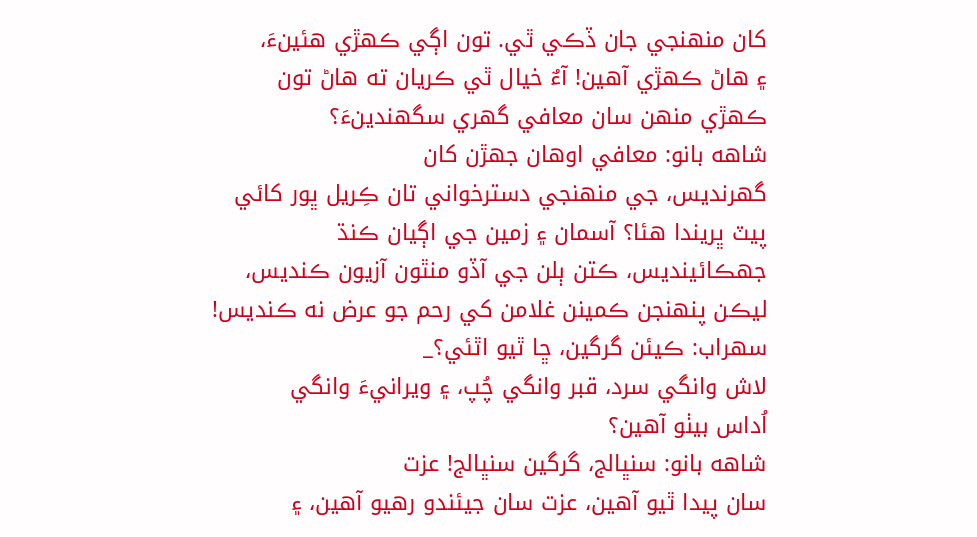کان منهنجي جان ڏڪي ٿي. تون اڳي ڪهڙي هئينءَ،
۽ هاڻ ڪهڙي آهين! آءٌ خيال ٿي ڪريان ته هاڻ تون
ڪهڙي منهن سان معافي گهري سگهندينءَ؟
شاهه بانو: معافي اوهان جهڙن کان
گهرنديس، جي منهنجي دسترخواني تان ڪِريل ڀور کائي
پيٽ ڀريندا هئا؟ آسمان ۽ زمين جي اڳيان ڪنڌ
جهڪائينديس، ڪتن ٻلن جي آڏو منٿون آزيون ڪنديس،
ليڪن پنهنجن ڪمينن غلامن کي رحم جو عرض نه ڪنديس!
سهراب: ڪيئن گرگين، ڇا ٿيو اٿئي؟_
لاش وانگي سرد، قبر وانگي چُپ، ۽ ويرانيءَ وانگي
اُداس بيٺو آهين؟
شاهه بانو: سنڀالج، گرگين سنڀالج! عزت
سان پيدا ٿيو آهين، عزت سان جيئندو رهيو آهين، ۽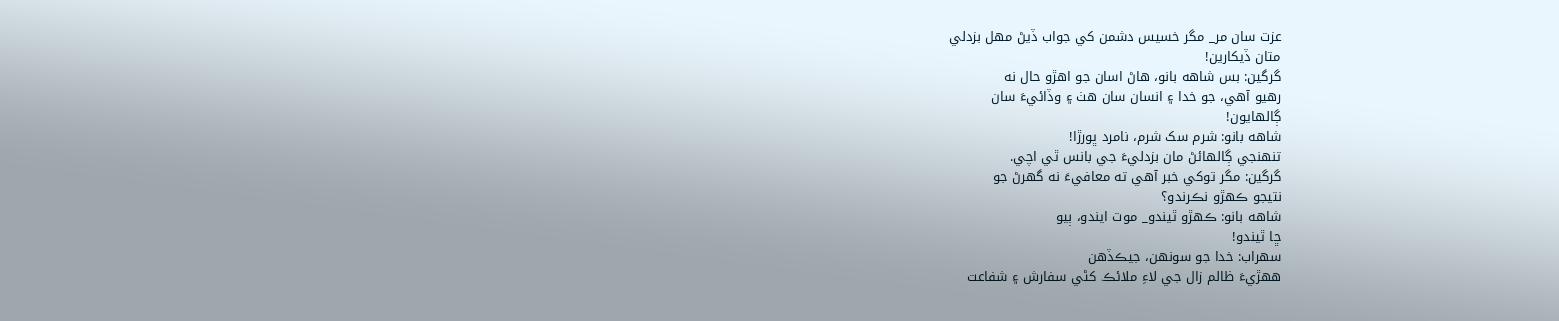عزت سان مر_ مگر خسيس دشمن کي جواب ڏيڻ مهل بزدلي
متان ڏيکارين!
گرگين: بس شاهه بانو، هاڻ اسان جو اهڙو حال نه
رهيو آهي، جو خدا ۽ انسان سان هٺ ۽ وڏائيءَ سان
ڳالهايون!
شاهه بانو: شرم سک شرم، نامرد ڀورڙا!
تنهنجي ڳالهائڻ مان بزدليءَ جي بانس ٿي اچي.
گرگين: مگر توکي خبر آهي ته معافيءَ نه گهرڻ جو
نتيجو ڪهڙو نڪرندو؟
شاهه بانو: ڪهڙو ٿيندو_ موت ايندو، ٻيو
ڇا ٿيندو!
سهراب: خدا جو سونهن، جيڪڏهن
ههڙيءَ ظالم زال جي لاءِ ملائڪ کڻي سفارش ۽ شفاعت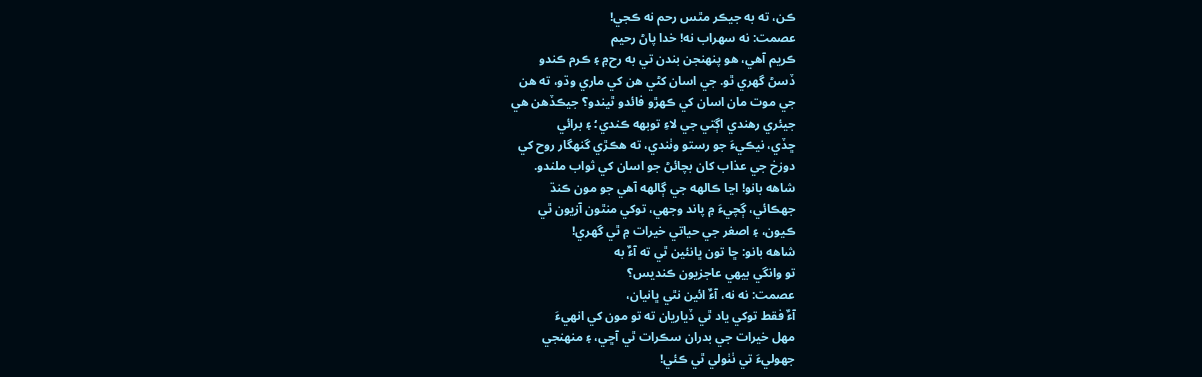ڪن، ته به جيڪر مٿس رحم نه ڪجي!
عصمت: نه سهراب نه! خدا پاڻ رحيم
ڪريم آهي، هو پنهنجن بندن تي به رح۾ ۽ ڪرم ڪندو
ڏسڻ گهري ٿو. جي اسان کڻي هن کي ماري وڌو، ته هن
جي موت مان اسان کي ڪهڙو فائدو ٿيندو؟ جيڪڏهن هي
جيئري رهندي اڳتي جي لاءِ توبهه ڪندي؛ ۽ برائي
ڇڏي، نيڪيءَ جو رستو وٺندي، ته هڪڙي گنهگار روح کي
دوزخ جي عذاب کان بچائڻ جو اسان کي ثواب ملندو.
شاهه بانو! اڃا ڪالهه جي ڳالهه آهي جو مون ڪنڌ
جهڪائي، ڳچيءَ ۾ پاند وجهي، توکي منٿون آزيون ٿي
ڪيون، ۽ اصغر جي حياتي خيرات ۾ ٿي گهري!
شاهه بانو: ڇا تون ڀانئين ٿي ته آءٌ به
تو وانگي بيهي عاجزيون ڪنديس؟
عصمت: نه نه، آءٌ ائين نٿي ڀانيان،
آءٌ فقط توکي ياد ٿي ڏياريان ته تو مون کي انهيءَ
مهل خيرات جي بدران سڪرات ٿي آڇي، ۽ منهنجي
جهوليءَ تي ٺٺولي ٿي ڪئي!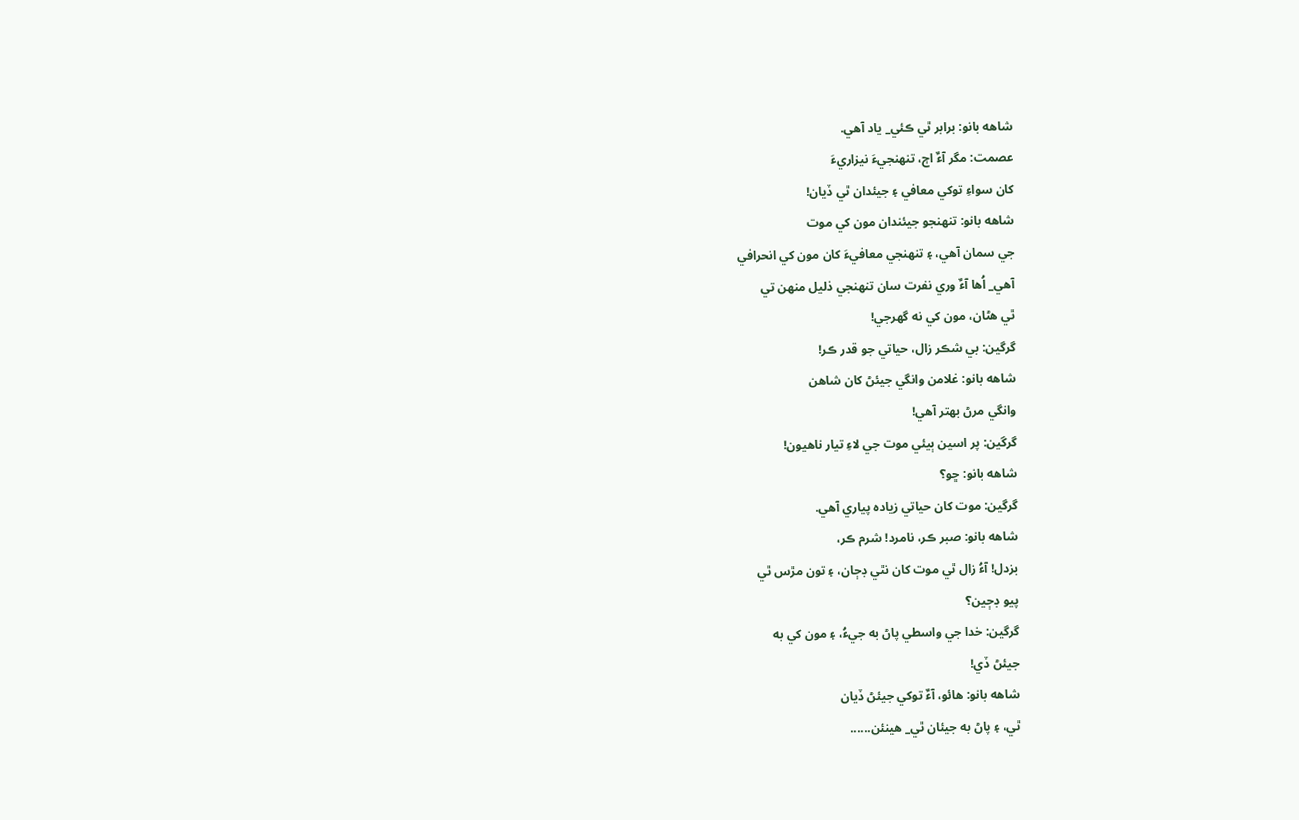شاهه بانو: برابر ٿي ڪئي_ ياد آهي.
عصمت: مگر آءٌ اڄ، تنهنجيءَ نيزاريءَ
کان سواءِ توکي معافي ۽ جيئدان ٿي ڏيان!
شاهه بانو: تنهنجو جيئندان مون کي موت
جي سمان آهي، ۽ تنهنجي معافيءَ کان مون کي انحرافي
آهي_ اُها آءٌ وري نفرت سان تنهنجي ذليل منهن تي
ٿي هڻان، مون کي نه گهرجي!
گرگين: بي شڪر زال، حياتي جو قدر ڪر!
شاهه بانو: غلامن وانگي جيئڻ کان شاهن
وانگي مرڻ بهتر آهي!
گرگين: پر اسين ٻيئي موت جي لاءِ تيار ناهيون!
شاهه بانو: ڇو؟
گرگين: موت کان حياتي زياده پياري آهي.
شاهه بانو: صبر ڪر، نامرد! شرم ڪر،
بزدل! آءُ زال ٿي موت کان نٿي ڊڄان، ۽ تون مڙس ٿي
پيو ڊڄين؟
گرگين: خدا جي واسطي پاڻ به جيءُ، ۽ مون کي به
جيئڻ ڏي!
شاهه بانو: هائو، آءٌ توکي جيئڻ ڏيان
ٿي، ۽ پاڻ به جيئان ٿي_ هينئن......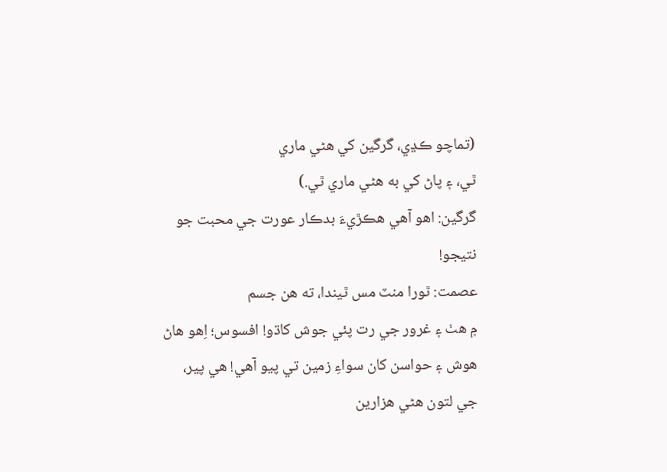(تماچو ڪڍي، گرگين کي هڻي ماري
ٿي، ۽ پاڻ کي به هڻي ماري ٿي.)
گرگين: اهو آهي هڪڙيءَ بدڪار عورت جي محبت جو
نتيجو!
عصمت: ٿورا منٽ مس ٿيندا، ته هن جسم
۾ هٺ ۽ غرور جي رت پئي جوش کاڌو! افسوس؛ اِهو هاڻ
هوش ۽ حواسن کان سواءِ زمين تي پيو آهي! هي پير،
جي لتون هڻي هزارين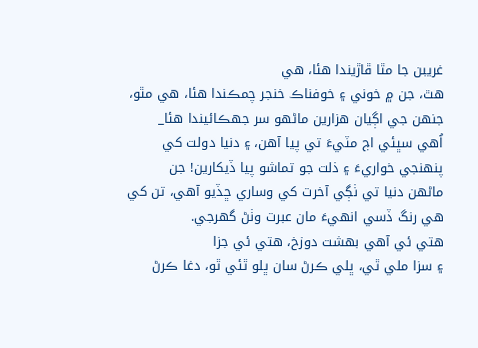غريبن جا مٿا ڦاڙيندا هئا، هي
هٿ، جن ۾ خوني ۽ خوفناڪ خنجر چمڪندا هئا، هي مٿو،
جنهن جي اڳيان هزارين ماڻهو سر جهڪائيندا هئا_
اُهي سڀئي اڄ مٽيءَ تي پيا آهن، ۽ دنيا دولت کي
پنهنجي خواريءَ ۽ ذلت جو تماشو پيا ڏيکارين! جن
ماڻهن دنيا تي ٺڳي آخرت کي وساري ڇڏيو آهي، تن کي
هي رنگ ڏسي انهيءَ مان عبرت وٺڻ گهرجي.
هتي ئي آهي بهشت دوزخ، هتي ئي جزا
۽ سزا ملي ٿي، ڀلي ڪرڻ سان ڀلو ٿئي ٿو، دغا ڪرڻ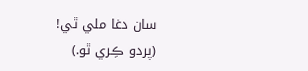سان دغا ملي ٿي!
(پردو ڪِري ٿو.)